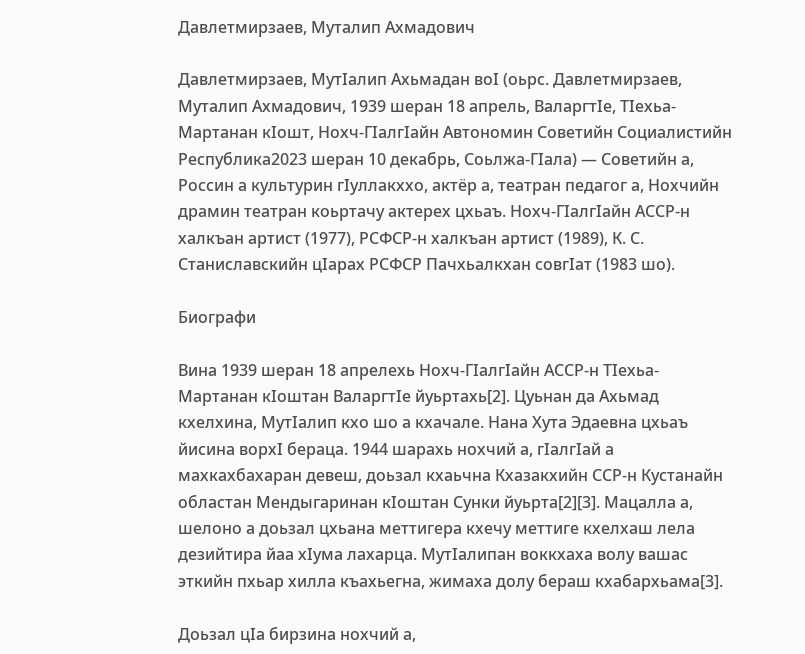Давлетмирзаев, Муталип Ахмадович

Давлетмирзаев, МутӀалип Ахьмадан воӀ (оьрс. Давлетмирзаев, Муталип Ахмадович, 1939 шеран 18 апрель, ВаларгтӀе, ТӀехьа-Мартанан кӀошт, Нохч-ГӀалгӀайн Автономин Советийн Социалистийн Республика2023 шеран 10 декабрь, Соьлжа-ГӀала) — Советийн а, Россин а культурин гӀуллакххо, актёр а, театран педагог а, Нохчийн драмин театран коьртачу актерех цхьаъ. Нохч-ГӀалгӀайн АССР-н халкъан артист (1977), РСФСР-н халкъан артист (1989), К. С. Станиславскийн цӀарах РСФСР Пачхьалкхан совгӀат (1983 шо).

Биографи

Вина 1939 шеран 18 апрелехь Нохч-ГӀалгӀайн АССР-н ТӀехьа-Мартанан кӀоштан ВаларгтӀе йуьртахь[2]. Цуьнан да Ахьмад кхелхина, МутӀалип кхо шо а кхачале. Нана Хута Эдаевна цхьаъ йисина ворхӀ бераца. 1944 шарахь нохчий а, гӀалгӀай а махкахбахаран девеш, доьзал кхаьчна Кхазакхийн ССР-н Кустанайн областан Мендыгаринан кӀоштан Сунки йуьрта[2][3]. Мацалла а, шелоно а доьзал цхьана меттигера кхечу меттиге кхелхаш лела дезийтира йаа хӀума лахарца. МутӀалипан воккхаха волу вашас эткийн пхьар хилла къахьегна, жимаха долу бераш кхабархьама[3].

Доьзал цӀа бирзина нохчий а,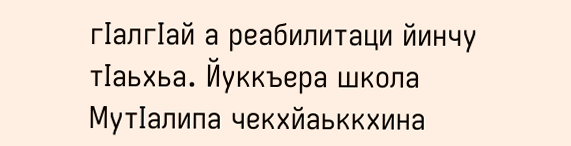гӀалгӀай а реабилитаци йинчу тӀаьхьа. Йуккъера школа МутӀалипа чекхйаьккхина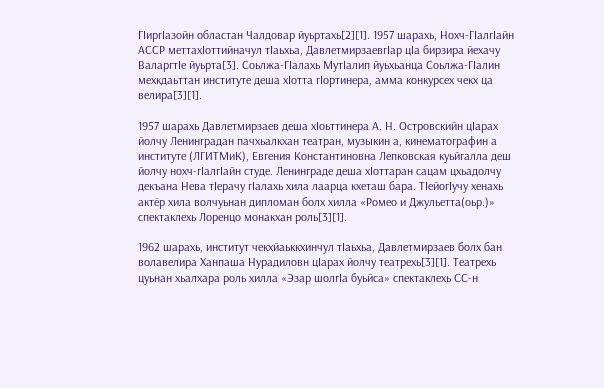ГӀиргӀазойн областан Чалдовар йуьртахь[2][1]. 1957 шарахь, Нохч-ГӀалгӀайн АССР меттахӀоттийначул тӀаьхьа, ДавлетмирзаевгӀар цӀа бирзира йехачу ВаларгтӀе йуьрта[3]. Соьлжа-ГӀалахь МутӀалип йуьхьанца Соьлжа-ГӀалин мехкдаьттан институте деша хӀотта гӀортинера, амма конкурсех чекх ца велира[3][1].

1957 шарахь Давлетмирзаев деша хӀоьттинера А. Н. Островскийн цӀарах йолчу Ленинградан пачхьалкхан театран, музыкин а, кинематографин а институте (ЛГИТМиК), Евгения Константиновна Лепковская куьйгалла деш йолчу нохч-гӀалгӀайн студе. Ленинграде деша хӀоттаран сацам цхьадолчу декъана Нева тӀерачу гӀалахь хила лаарца кхеташ бара. ТӀейогӀучу хенахь актёр хила волчуьнан дипломан болх хилла «Ромео и Джульетта(оьр.)» спектаклехь Лоренцо монакхан роль[3][1].

1962 шарахь, институт чекхйаьккхинчул тӀаьхьа, Давлетмирзаев болх бан волавелира Ханпаша Нурадиловн цӀарах йолчу театрехь[3][1]. Театрехь цуьнан хьалхара роль хилла «Эзар шолгӀа буьйса» спектаклехь СС-н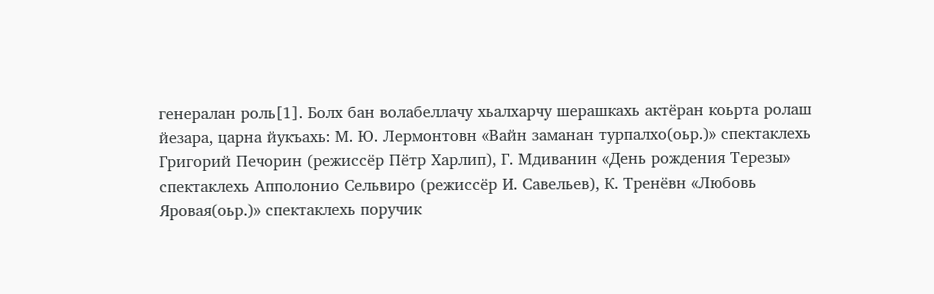генералан роль[1]. Болх бан волабеллачу хьалхарчу шерашкахь актёран коьрта ролаш йезара, царна йукъахь: М. Ю. Лермонтовн «Вайн заманан турпалхо(оьр.)» спектаклехь Григорий Печорин (режиссёр Пётр Харлип), Г. Мдиванин «День рождения Терезы» спектаклехь Апполонио Сельвиро (режиссёр И. Савельев), К. Тренёвн «Любовь Яровая(оьр.)» спектаклехь поручик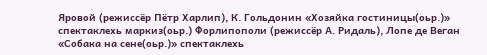Яровой (режиссёр Пётр Харлип), К. Гольдонин «Хозяйка гостиницы(оьр.)» спектаклехь маркиз(оьр.) Форлипополи (режиссёр А. Ридаль), Лопе де Веган «Собака на сене(оьр.)» спектаклехь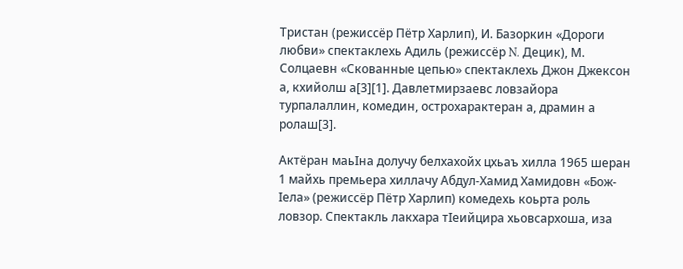Тристан (режиссёр Пётр Харлип), И. Базоркин «Дороги любви» спектаклехь Адиль (режиссёр N. Децик), М. Солцаевн «Скованные цепью» спектаклехь Джон Джексон а, кхийолш а[3][1]. Давлетмирзаевс ловзайора турпалаллин, комедин, острохарактеран а, драмин а ролаш[3].

Актёран маьӀна долучу белхахойх цхьаъ хилла 1965 шеран 1 майхь премьера хиллачу Абдул-Хамид Хамидовн «Бож-Ӏела» (режиссёр Пётр Харлип) комедехь коьрта роль ловзор. Спектакль лакхара тӀеийцира хьовсархоша, иза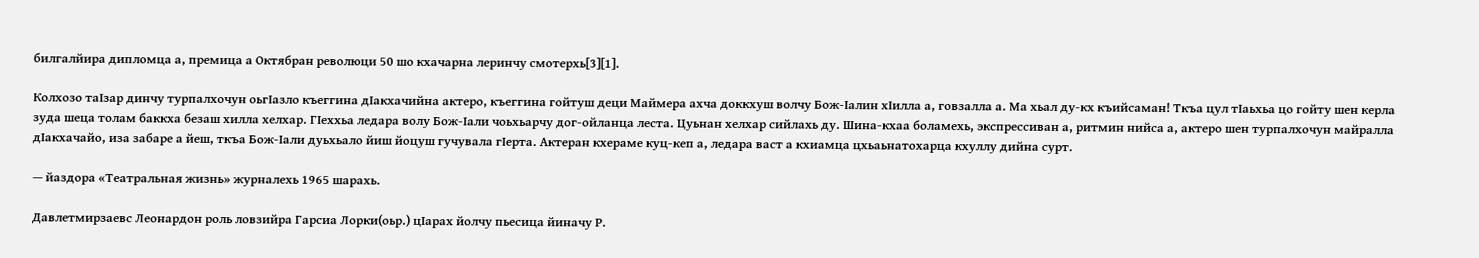билгалйира дипломца а, премица а Октябран революци 50 шо кхачарна леринчу смотерхь[3][1].

Колхозо таӀзар динчу турпалхочун оьгӀазло къеггина дӀакхачийна актеро, къеггина гойтуш деци Маймера ахча доккхуш волчу Бож-Ӏалин хӀилла а, говзалла а. Ма хьал ду-кх къийсаман! Ткъа цул тӀаьхьа цо гойту шен керла зуда шеца толам баккха безаш хилла хелхар. ГӀеххьа ледара волу Бож-Ӏали чоьхьарчу дог-ойланца леста. Цуьнан хелхар сийлахь ду. Шина-кхаа боламехь, экспрессиван а, ритмин нийса а, актеро шен турпалхочун майралла дӀакхачайо, иза забаре а йеш, ткъа Бож-Ӏали дуьхьало йиш йоцуш гучувала гӀерта. Актеран кхераме куц-кеп а, ледара васт а кхиамца цхьаьнатохарца кхуллу дийна сурт.

— йаздора «Театральная жизнь» журналехь 1965 шарахь.

Давлетмирзаевс Леонардон роль ловзийра Гарсиа Лорки(оьр.) цӀарах йолчу пьесица йиначу Р.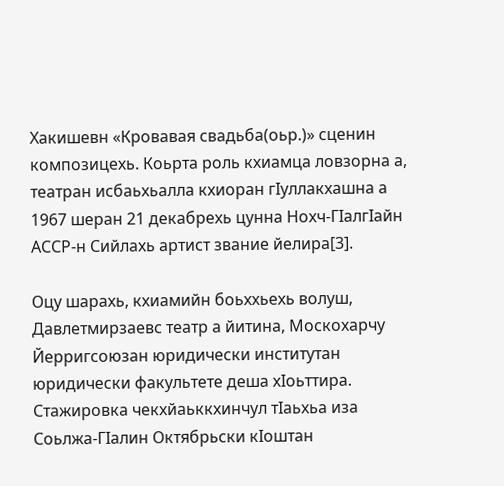Хакишевн «Кровавая свадьба(оьр.)» сценин композицехь. Коьрта роль кхиамца ловзорна а, театран исбаьхьалла кхиоран гӀуллакхашна а 1967 шеран 21 декабрехь цунна Нохч-ГӀалгӀайн АССР-н Сийлахь артист звание йелира[3].

Оцу шарахь, кхиамийн боьххьехь волуш, Давлетмирзаевс театр а йитина, Москохарчу Йерригсоюзан юридически институтан юридически факультете деша хӀоьттира. Стажировка чекхйаьккхинчул тӀаьхьа иза Соьлжа-ГӀалин Октябрьски кӀоштан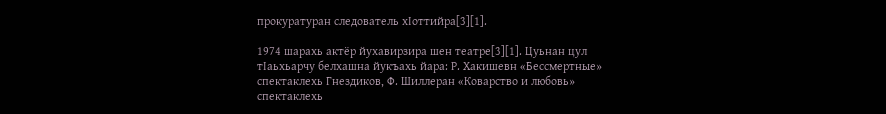прокуратуран следователь хӀоттийра[3][1].

1974 шарахь актёр йухавирзира шен театре[3][1]. Цуьнан цул тӀаьхьарчу белхашна йукъахь йара: Р. Хакишевн «Бессмертные» спектаклехь Гнездиков, Ф. Шиллеран «Коварство и любовь» спектаклехь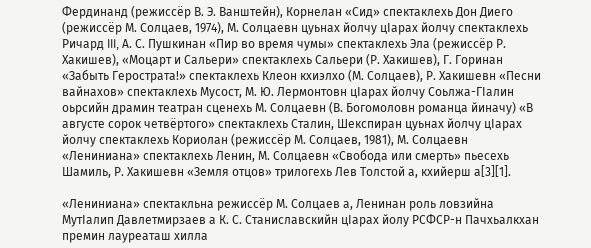Фердинанд (режиссёр В. Э. Ванштейн), Корнелан «Сид» спектаклехь Дон Диего (режиссёр М. Солцаев, 1974), М. Солцаевн цуьнах йолчу цӀарах йолчу спектаклехь Ричард III, А. С. Пушкинан «Пир во время чумы» спектаклехь Эла (режиссёр Р. Хакишев), «Моцарт и Сальери» спектаклехь Сальери (Р. Хакишев), Г. Горинан «Забыть Герострата!» спектаклехь Клеон кхиэлхо (М. Солцаев), Р. Хакишевн «Песни вайнахов» спектаклехь Мусост, М. Ю. Лермонтовн цӀарах йолчу Соьлжа-ГӀалин оьрсийн драмин театран сценехь М. Солцаевн (В. Богомоловн романца йиначу) «В августе сорок четвёртого» спектаклехь Сталин, Шекспиран цуьнах йолчу цӀарах йолчу спектаклехь Кориолан (режиссёр М. Солцаев, 1981), М. Солцаевн «Лениниана» спектаклехь Ленин, М. Солцаевн «Свобода или смерть» пьесехь Шамиль, Р. Хакишевн «Земля отцов» трилогехь Лев Толстой а, кхийерш а[3][1].

«Лениниана» спектакльна режиссёр М. Солцаев а, Ленинан роль ловзийна МутӀалип Давлетмирзаев а К. С. Станиславскийн цӀарах йолу РСФСР-н Пачхьалкхан премин лауреаташ хилла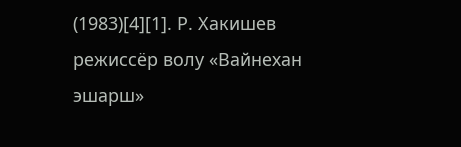(1983)[4][1]. Р. Хакишев режиссёр волу «Вайнехан эшарш»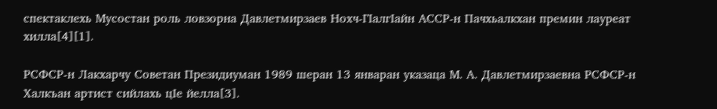спектаклехь Мусостан роль ловзорна Давлетмирзаев Нохч-ГӀалгӀайн АССР-н Пачхьалкхан премин лауреат хилла[4][1].

РСФСР-н Лакхарчу Советан Президиуман 1989 шеран 13 январан указаца М. А. Давлетмирзаевна РСФСР-н Халкъан артист сийлахь цӀе йелла[3].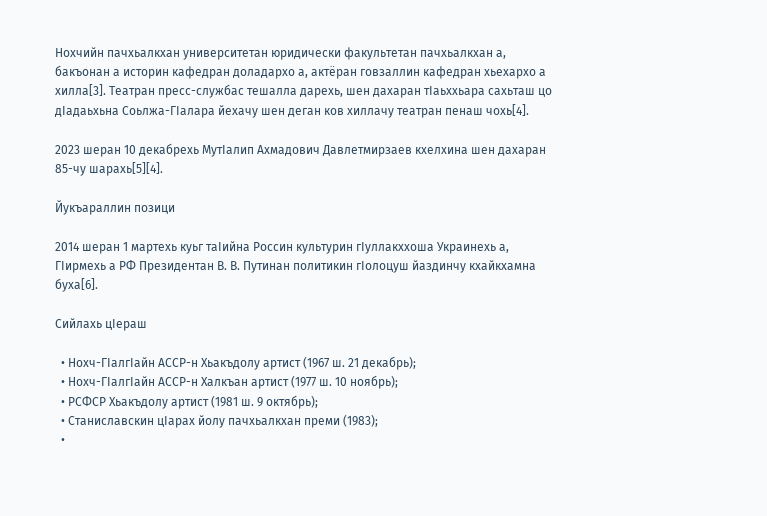Нохчийн пачхьалкхан университетан юридически факультетан пачхьалкхан а, бакъонан а историн кафедран доладархо а, актёран говзаллин кафедран хьехархо а хилла[3]. Театран пресс-службас тешалла дарехь, шен дахаран тӀаьххьара сахьташ цо дӀадаьхьна Соьлжа-ГӀалара йехачу шен деган ков хиллачу театран пенаш чохь[4].

2023 шеран 10 декабрехь МутӀалип Ахмадович Давлетмирзаев кхелхина шен дахаран 85-чу шарахь[5][4].

Йукъараллин позици

2014 шеран 1 мартехь куьг таӀийна Россин культурин гӀуллакххоша Украинехь а, ГӀирмехь а РФ Президентан В. В. Путинан политикин гӀолоцуш йаздинчу кхайкхамна буха[6].

Сийлахь цӀераш

  • Нохч-ГӀалгӀайн АССР-н Хьакъдолу артист (1967 ш. 21 декабрь);
  • Нохч-ГӀалгӀайн АССР-н Халкъан артист (1977 ш. 10 ноябрь);
  • РСФСР Хьакъдолу артист (1981 ш. 9 октябрь);
  • Станиславскин цӀарах йолу пачхьалкхан преми (1983);
  •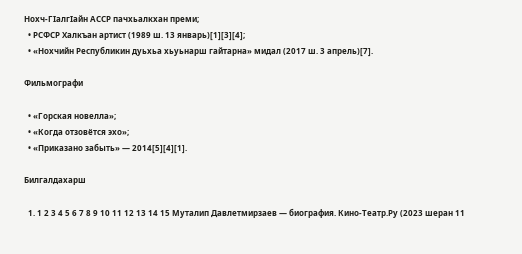Нохч-ГӀалгӀайн АССР пачхьалкхан преми;
  • РСФСР Халкъан артист (1989 ш. 13 январь)[1][3][4];
  • «Нохчийн Республикин дуьхьа хьуьнарш гайтарна» мидал (2017 ш. 3 апрель)[7].

Фильмографи

  • «Горская новелла»;
  • «Когда отзовётся эхо»;
  • «Приказано забыть» — 2014[5][4][1].

Билгалдахарш

  1. 1 2 3 4 5 6 7 8 9 10 11 12 13 14 15 Муталип Давлетмирзаев — биография. Кино-Театр.Ру (2023 шеран 11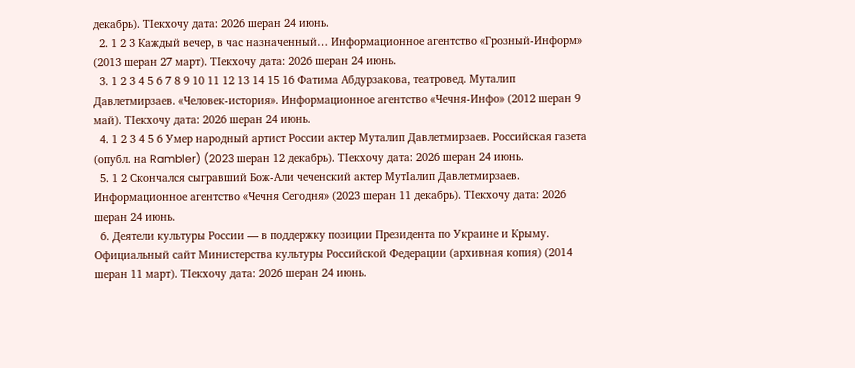декабрь). ТӀекхочу дата: 2026 шеран 24 июнь.
  2. 1 2 3 Каждый вечер, в час назначенный… Информационное агентство «Грозный-Информ» (2013 шеран 27 март). ТӀекхочу дата: 2026 шеран 24 июнь.
  3. 1 2 3 4 5 6 7 8 9 10 11 12 13 14 15 16 Фатима Абдурзакова, театровед. Муталип Давлетмирзаев. «Человек-история». Информационное агентство «Чечня-Инфо» (2012 шеран 9 май). ТӀекхочу дата: 2026 шеран 24 июнь.
  4. 1 2 3 4 5 6 Умер народный артист России актер Муталип Давлетмирзаев. Российская газета (опубл. на Rambler) (2023 шеран 12 декабрь). ТӀекхочу дата: 2026 шеран 24 июнь.
  5. 1 2 Скончался сыгравший Бож-Али чеченский актер МутӀалип Давлетмирзаев. Информационное агентство «Чечня Сегодня» (2023 шеран 11 декабрь). ТӀекхочу дата: 2026 шеран 24 июнь.
  6. Деятели культуры России — в поддержку позиции Президента по Украине и Крыму. Официальный сайт Министерства культуры Российской Федерации (архивная копия) (2014 шеран 11 март). ТӀекхочу дата: 2026 шеран 24 июнь.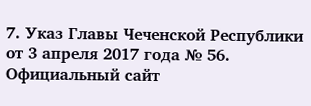7. Указ Главы Чеченской Республики от 3 апреля 2017 года № 56. Официальный сайт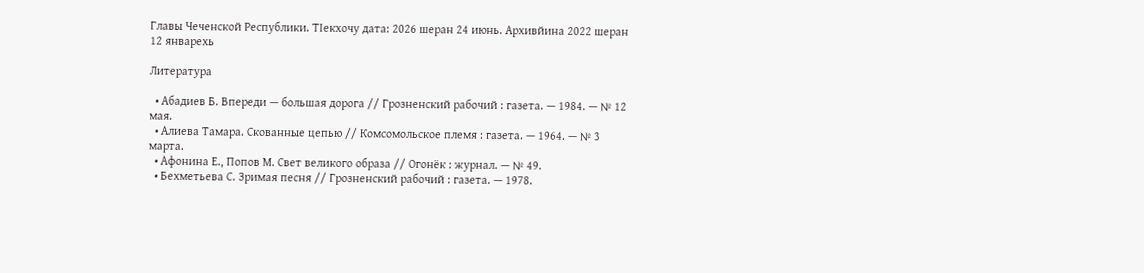Главы Чеченской Республики. ТӀекхочу дата: 2026 шеран 24 июнь. Архивйина 2022 шеран 12 январехь

Литература

  • Абадиев Б. Впереди — большая дорога // Грозненский рабочий : газета. — 1984. — № 12 мая.
  • Алиева Тамара. Скованные цепью // Комсомольское племя : газета. — 1964. — № 3 марта.
  • Афонина Е., Попов М. Свет великого образа // Огонёк : журнал. — № 49.
  • Бехметьева С. Зримая песня // Грозненский рабочий : газета. — 1978.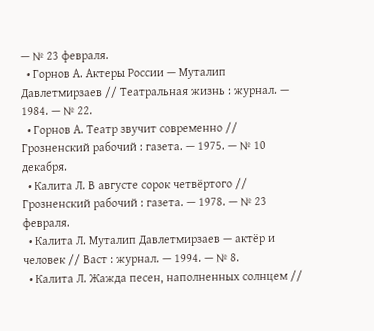— № 23 февраля.
  • Горнов А. Актеры России — Муталип Давлетмирзаев // Театральная жизнь : журнал. — 1984. — № 22.
  • Горнов А. Театр звучит современно // Грозненский рабочий : газета. — 1975. — № 10 декабря.
  • Калита Л. В августе сорок четвёртого // Грозненский рабочий : газета. — 1978. — № 23 февраля.
  • Калита Л. Муталип Давлетмирзаев — актёр и человек // Васт : журнал. — 1994. — № 8.
  • Калита Л. Жажда песен, наполненных солнцем //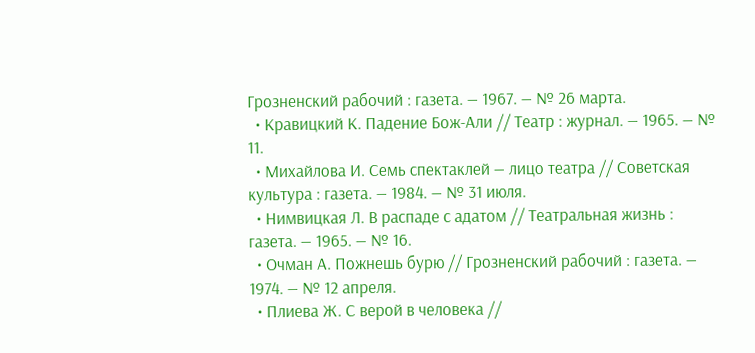Грозненский рабочий : газета. — 1967. — № 26 марта.
  • Кравицкий К. Падение Бож-Али // Театр : журнал. — 1965. — № 11.
  • Михайлова И. Семь спектаклей — лицо театра // Советская культура : газета. — 1984. — № 31 июля.
  • Нимвицкая Л. В распаде с адатом // Театральная жизнь : газета. — 1965. — № 16.
  • Очман А. Пожнешь бурю // Грозненский рабочий : газета. — 1974. — № 12 апреля.
  • Плиева Ж. С верой в человека //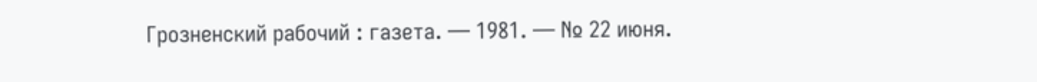Грозненский рабочий : газета. — 1981. — № 22 июня.